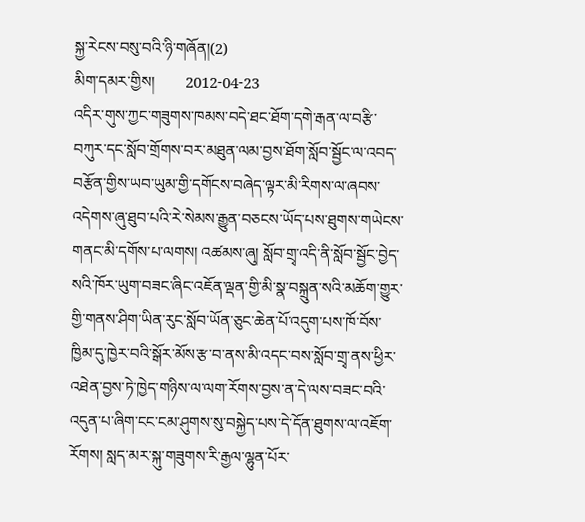སྐྱ་རེངས་བསུ་བའི་ཉི་གཞོན།(2)
མིག་དམར་གྱིས།        2012-04-23
འདིར་གུས་ཀྱང་གཟུགས་ཁམས་བདེ་ཐང་ཐོག་དགེ་རྒན་ལ་བརྩི་བཀུར་དང་སློབ་གྲོགས་བར་མཐུན་ལམ་བྱས་ཐོག་སློབ་སྦྱོང་ལ་འབད་བརྩོན་གྱིས་ཡབ་ཡུམ་གྱི་དགོངས་བཞེད་ལྟར་མི་རིགས་ལ་ཞབས་འདེགས་ཞུ་ཐུབ་པའི་རེ་སེམས་རྒྱུན་བཅངས་ཡོད་པས་ཐུགས་གཡེངས་གནང་མི་དགོས་པ་ལགས། འཚམས་ཞུ། སློབ་གྲྭ་འདི་ནི་སློབ་སྦྱོང་བྱེད་སའི་ཁོར་ཡུག་བཟང་ཞིང་འཇོན་ལྡན་གྱི་མི་སྣ་བསྐྲུན་སའི་མཆོག་གྱུར་གྱི་གནས་ཤིག་ཡིན་རུང་སློབ་ཡོན་ཅུང་ཆེན་པོ་འདུག་པས་ཁོ་བོས་ཁྱིམ་དུ་ཁྱེར་བའི་སྒོར་མོས་རྩ་བ་ནས་མི་འདང་བས་སློབ་གྲྭ་ནས་ཕྱིར་འཐེན་བྱས་ཏེ་ཁྱེད་གཉིས་ལ་ལག་རོགས་བྱས་ན་དེ་ལས་བཟང་བའི་འདུན་པ་ཞིག་ངང་ངམ་ཤུགས་སུ་བསྐྱེད་པས་དེ་དོན་ཐུགས་ལ་འཇོག་རོགས། སླད་མར་སྐུ་གཟུགས་རི་རྒྱལ་ལྷུན་པོར་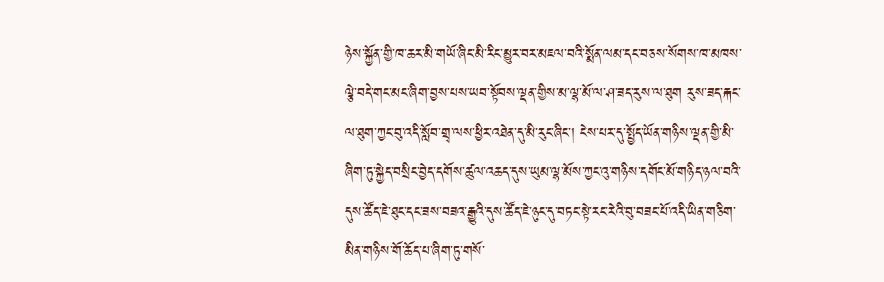ཉེས་སྐྱོན་གྱི་ཁ་ཆར་མི་གཡོ་ཞིང་མི་རིང་མྱུར་བར་མཇལ་བའི་སྨོན་ལམ་དང་བཅས་སོགས་ཁ་མཁས་ལྕེ་བདེ་གང་མང་ཞིག་བྱས་པས་ཡབ་སྟོབས་ལྡན་གྱིས་མ་ལྷ་མོ་ལ་ཤ་ཟད་རུས་ལ་ཐུག རུས་ཟད་རྐང་ལ་ཐུག་ཀྱང་བུ་འདི་སློབ་གྲྭ་ལས་ཕྱིར་འཐེན་དུ་མི་རུང་ཞིང་། ངེས་པར་དུ་སྤྱོད་ཡོན་གཉིས་ལྡན་གྱི་མི་ཞིག་ཏུ་སྐྱེད་བསྲིང་བྱེད་དགོས་ཚུལ་འཆད་དུས་ཡུམ་ལྷ་མོས་ཀྱང་འུ་གཉིས་དགོང་མོ་གཉིད་ཉལ་བའི་དུས་ཚོད་ཇེ་ཐུང་དང་ཟས་བཟའ་རྒྱུའི་དུས་ཚོད་ཇེ་ཉུང་དུ་བཏང་སྟེ་རང་རེའི་བུ་བཟང་པོ་འདི་ཡིན་གཅིག་མིན་གཉིས་གོ་ཆོད་པ་ཞིག་ཏུ་གསོ་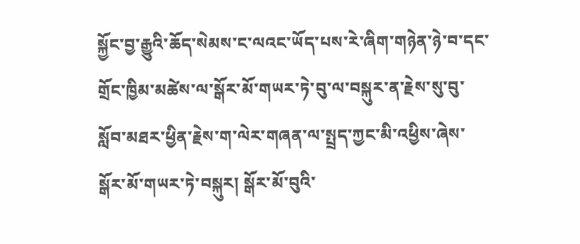སྐྱོང་བྱ་རྒྱུའི་ཆོད་སེམས་ང་ལའང་ཡོད་པས་རེ་ཞིག་གཉེན་ཉེ་བ་དང་གྲོང་ཁྱིམ་མཚེས་ལ་སྒོར་མོ་གཡར་ཏེ་བུ་ལ་བསྐུར་ན་རྗེས་སུ་བུ་སློབ་མཐར་ཕྱིན་རྗེས་ག་ལེར་གཞན་ལ་སྤྲད་ཀྱང་མི་འཕྱིས་ཞེས་སྒོར་མོ་གཡར་ཏེ་བསྐུར། སྒོར་མོ་བུའི་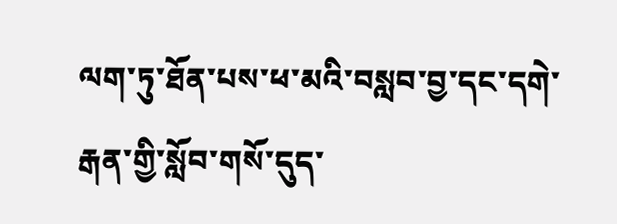ལག་ཏུ་ཐོན་པས་ཕ་མའི་བསླབ་བྱ་དང་དགེ་རྒན་གྱི་སློབ་གསོ་དུད་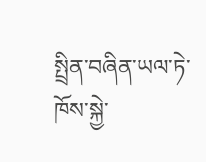སྤྲིན་བཞིན་ཡལ་ཏེ་ཁོས་སྐྱེ་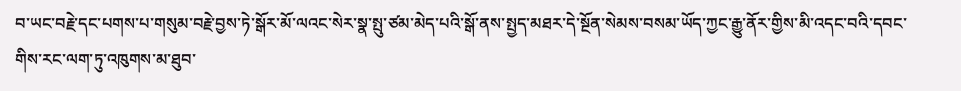བ་ཡང་བརྗེ་དང་པགས་པ་གསུམ་བརྗེ་བྱས་ཏེ་སྒོར་མོ་ལའང་སེར་སྣ་སྤུ་ཙམ་མེད་པའི་སྒོ་ནས་སྤྱད་མཐར་དེ་སྔོན་སེམས་བསམ་ཡོད་ཀྱང་རྒྱུ་ནོར་གྱིས་མི་འདང་བའི་དབང་གིས་རང་ལག་ཏུ་འཁུགས་མ་ཐུབ་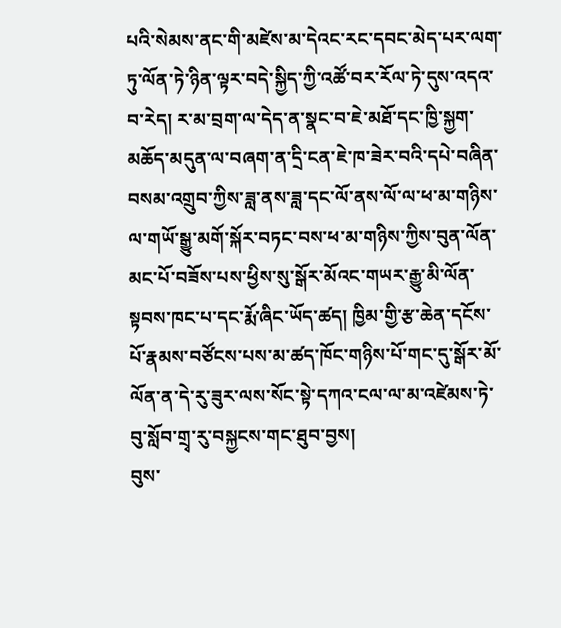པའི་སེམས་ནང་གི་མཛེས་མ་དེའང་རང་དབང་མེད་པར་ལག་ཏུ་ལོན་ཏེ་ཉིན་ལྟར་བདེ་སྐྱིད་ཀྱི་འཚོ་བར་རོལ་ཏེ་དུས་འདའ་བ་རེད། ར་མ་བྲག་ལ་དེད་ན་སྣང་བ་ཇེ་མཐོ་དང་ཁྱི་སྐྱག་མཆོད་མདུན་ལ་བཞག་ན་དྲི་ངན་ཇེ་ཁ་ཟེར་བའི་དཔེ་བཞིན་བསམ་འགྲུབ་ཀྱིས་ཟླ་ནས་ཟླ་དང་ལོ་ནས་ལོ་ལ་ཕ་མ་གཉིས་ལ་གཡོ་སྒྱུ་མགོ་སྐོར་བཏང་བས་ཕ་མ་གཉིས་ཀྱིས་བུན་ལོན་མང་པོ་བཟོས་པས་ཕྱིས་སུ་སྒོར་མོའང་གཡར་རྒྱུ་མི་ལོན་སྟབས་ཁང་པ་དང་རྨོ་ཞིང་ཡོད་ཚད། ཁྱིམ་གྱི་རྩ་ཆེན་དངོས་པོ་རྣམས་བཙོངས་པས་མ་ཚད་ཁོང་གཉིས་པོ་གང་དུ་སྒོར་མོ་ལོན་ན་དེ་རུ་ཟུར་ལས་སོང་སྟེ་དཀའ་ངལ་ལ་མ་འཛེམས་ཏེ་བུ་སློབ་གྲྭ་རུ་བསྐྱངས་གང་ཐུབ་བྱས།
བུས་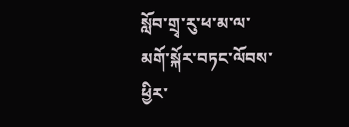སློབ་གྲྭ་རུ་ཕ་མ་ལ་མགོ་སྐོར་བཏང་ལོབས་ཕྱིར་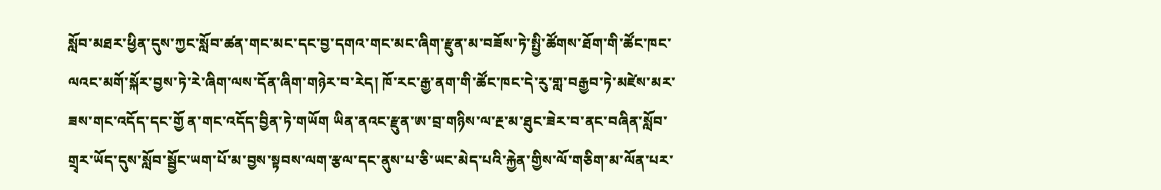སློབ་མཐར་ཕྱིན་དུས་ཀྱང་སློབ་ཚན་གང་མང་དང་བྱ་དགའ་གང་མང་ཞིག་རྫུན་མ་བཟོས་ཏེ་སྤྱི་ཚོགས་ཐོག་གི་ཚོང་ཁང་ལའང་མགོ་སྐོར་བྱས་ཏེ་རེ་ཞིག་ལས་དོན་ཞིག་གཉེར་བ་རེད། ཁོ་རང་རྒྱ་ནག་གི་ཚོང་ཁང་དེ་རུ་གླ་བརྒྱབ་ཏེ་མཛེས་མར་ཟས་གང་འདོད་དང་གྱོ ན་གང་འདོད་བྱིན་ཏེ་གཡོག ཡིན་ནའང་རྫུན་ཨ་བྲ་གཉིས་ལ་རྔ་མ་ཐུང་ཟེར་བ་ནང་བཞིན་སློབ་གྲྭར་ཡོད་དུས་སློབ་སྦྱོང་ཡག་པོ་མ་བྱས་སྟབས་ལག་རྩལ་དང་ནུས་པ་ཅི་ཡང་མེད་པའི་རྐྱེན་གྱིས་ལོ་གཅིག་མ་ལོན་པར་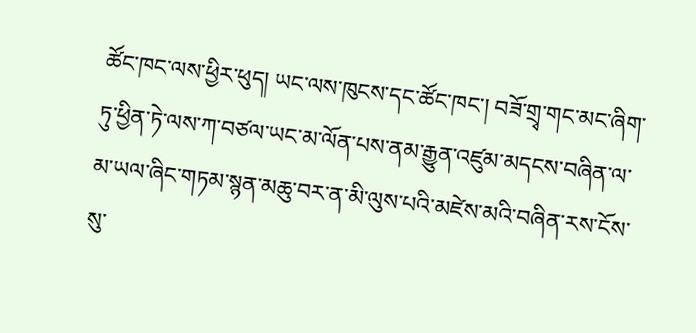ཚོང་ཁང་ལས་ཕྱིར་ཕུད། ཡང་ལས་ཁུངས་དང་ཚོང་ཁང་། བཟོ་གྲྭ་གང་མང་ཞིག་ཏུ་ཕྱིན་ཏེ་ལས་ཀ་བཙལ་ཡང་མ་ལོན་པས་ནམ་རྒྱུན་འཛུམ་མདངས་བཞིན་ལ་མ་ཡལ་ཞིང་གཏམ་སྙན་མཆུ་བར་ན་མི་ལུས་པའི་མཛེས་མའི་བཞིན་རས་ངོས་སུ་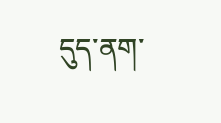དུད་ནག་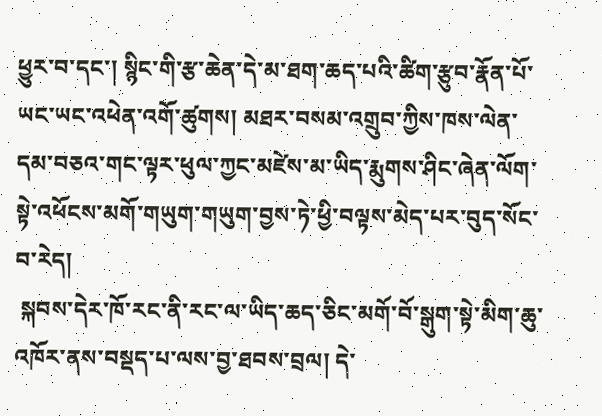ཕྱུར་བ་དང་། སྙིང་གི་རྩ་ཆེན་དེ་མ་ཐག་ཆད་པའི་ཚིག་རྩུབ་རྣོན་པོ་ཡང་ཡང་འཕེན་འགོ་ཚུགས། མཐར་བསམ་འགྲུབ་ཀྱིས་ཁས་ལེན་དམ་བཅའ་གང་ལྟར་ཕུལ་ཀྱང་མཛེས་མ་ཡིད་རྨུགས་ཤིང་ཞེན་ལོག་སྟེ་འཕོངས་མགོ་གཡུག་གཡུག་བྱས་ཏེ་ཕྱི་བལྟས་མེད་པར་བུད་སོང་བ་རེད།
 སྐབས་དེར་ཁོ་རང་ནི་རང་ལ་ཡིད་ཆད་ཅིང་མགོ་བོ་སྒུག་སྟེ་མིག་ཆུ་འཁོར་ནས་བསྡད་པ་ལས་བྱ་ཐབས་བྲལ། དེ་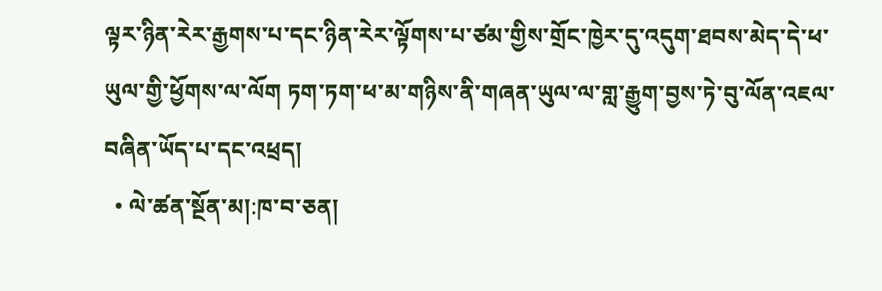ལྟར་ཉིན་རེར་རྒྱགས་པ་དང་ཉིན་རེར་ལྟོགས་པ་ཙམ་གྱིས་གྲོང་ཁྱེར་དུ་འདུག་ཐབས་མེད་དེ་ཕ་ཡུལ་གྱི་ཕྱོགས་ལ་ལོག ཏག་ཏག་ཕ་མ་གཉིས་ནི་གཞན་ཡུལ་ལ་གླ་རྒྱུག་བྱས་ཏེ་བུ་ལོན་འཇལ་བཞིན་ཡོད་པ་དང་འཕྲད།
  • ལེ་ཚན་སྔོན་མ།:ཁ་བ་ཅན།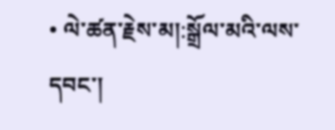• ལེ་ཚན་རྗེས་མ།:སྒྲོལ་མའི་ལས་དབང་།